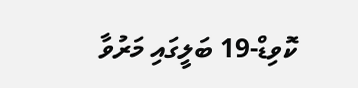ކޮވިޑް-19 ބަލީގައި މަރުވާ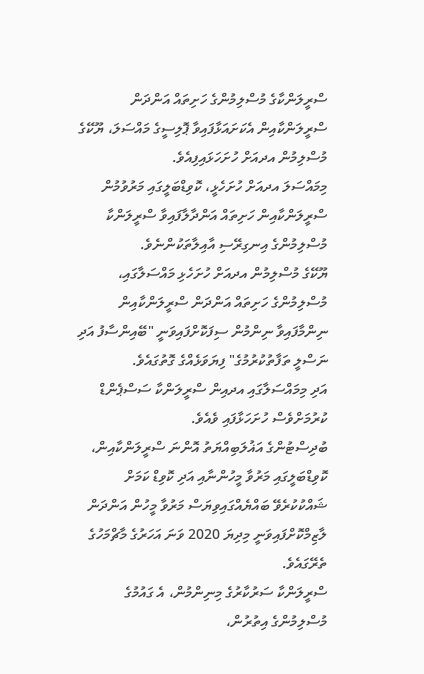ސްރީލަންކާގެ މުސްލިމުންގެ ހަށިތައް އަންދަން ސްރީލަންކާއިން އެކަށައަޅާފައިވާ ޕޮލިސީގެ މައްސަލަ، ޔޫކޭގެ މުސްލިމުން އދއަށް ހުށަހަޅައިފިއެވެ.
މިމައްސަލަ އދއަށް ހުށަހެޅީ، ކޮވިޑްބަލީގައި މަރުވުމުން ސްރީލަންކާއިން ހަށިތައް އަންދާލާފައިވާ ސްރީލަންކާ މުސްލިމުންގެ އިނގިރޭސި އާއިލާތަކުންނެވެ.
ޔޫކޭގެ މުސްލިމުން އދއަށް ހުށަހެޅި މައްސަލާގައި، މުސްލިމުންގެ ހަށިތައް އަންދަން ސްރީލަންކާއިން ނިންމާފައިވާ ނިންމުން ސިފަކޮށްފައިވަނީ "ބޭއިންސާފު އަދި ނަސްލީ ތަފާތުކުރުމުގެ" ފިޔަވަޅެއްގެ ގޮތުގައެވެ.
އަދި މިމައްސަލާގައި އދއިން ސްރީލަންކާ ސަސްޕެންޑް ކުރުމަށްވެސް ހުށަހަޅާފައި ވެއެވެ.
ބުދިސްޓުންގެ އަޣުލަބިއްޔަތު އޮންނަ ސްރީލަންކާއިން، ކޮވިޑްބަލީގައި މަރުވާ މީހުންނާއި އަދި ކޮވިޑް ކަމަށް ޝައްކުކުރެވޭ ބައްޔެއްގައިވިޔަސް މަރުވާ މީހުން އަންދަން ލާޒިމްކޮށްފައިވަނީ މިދިޔަ 2020 ވަނަ އަހަރުގެ މާޗްމަހުގެ ތެރޭގައެވެ.
ސްރީލަންކާ ސަރުކާރުގެ މިނިންމުން، އެ ގައުމުގެ މުސްލިމުންގެ އިތުރުން،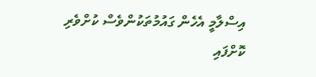އިސްލާމީ އެހެން ގައުމުތަކުންވެސް ކުށްވެރި ކޮށްފައި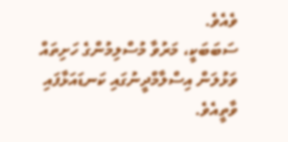ވެއެވެ.
ސަބަބަކީ، މަރުވާ މުސްލިމުންގެ ހަށިތައް ވަޅުލަން އިސްލާމްދީނުގައި ކަނޑައަޅާފައި ވާތީއެވެ.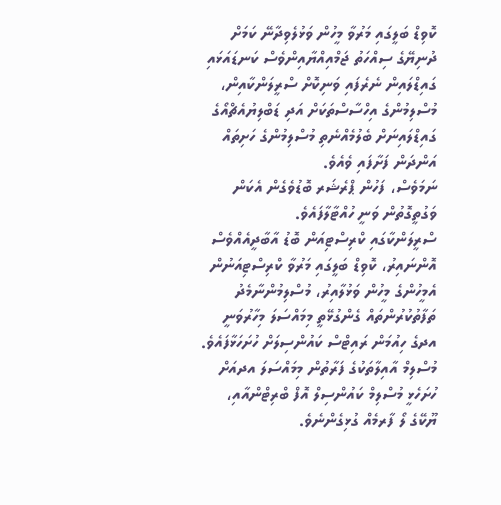ކޮވިޑް ބަލީގައި މަރުވާ މީހުން ވަޅުލެވިދާނޭ ކަމަށް ދުނިޔޭގެ ސިއްހަތު ޖަމްއިއްޔާއިންވެސް ކަނޑައަޅައި ގައިޑްލައިން ނެރެފައި ވަނިކޮށް ސްރީލަންކާއިން، މުސްލިމުންގެ އިހްސާސްތަކަށް އަދި ޑަބްލިޔުއެޗްއޯގެ ގައިޑްލައިނަށް ބެލުމެއްނެތި މުސްލިމުންގެ ހަށިތައް އަންދަން ފަށާފައި ވެއެވެ.
ނަމަވެސް، ފަހުން ޕްރެޝަރ ބޮޑުވެގެން އެކަން ވަގުތީގޮތުން ވަނީ ހުއްޓާލާފައެވެ.
ސްރީލަންކާގައި ކްރިސްޓިއަން ބޮޑު އާބާދީއެއްވެސް އޮންނައިރު، ކޮވިޑް ބަލީގައި މަރުވާ ކްރިސްޓިއަނުން އެމީހުންގެ މީހުން ވަޅުލާއިރު، މުސްލިމުންނާމެދު ތަފާތުކުރުންތައް ގެންގުޅޭތީ މިމައްސަލަ މިހާރުވަނީ އދގެ ހިއުމަން ރައިޓްސް ކައުންސިލަށް ހުށަހަޅާފައެވެ.
މުސްލިމް އާއިލާތަކުގެ ފަރާތުން މިމައްސަލަ އދއަށް ހުށަހެޅީ މުސްލިމް ކައުންސިލް އޮފް ބްރިޓްންއާއި، ޔޫކޭގެ ލޯ ފާރމެއް ގުޅިގެންނެވެ.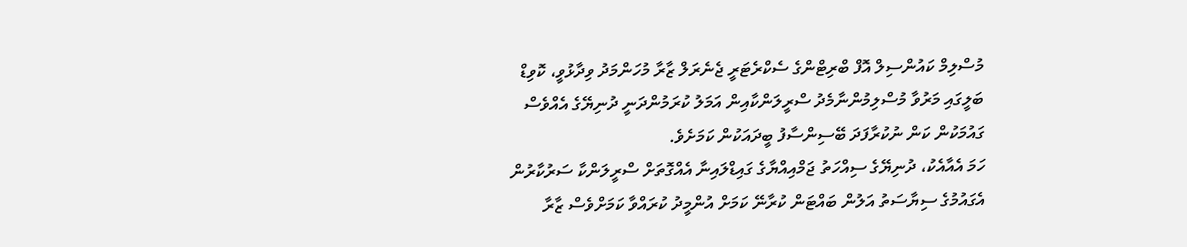މުސްލިމް ކައުންސިލް އޮފް ބްރިޓްންގެ ސެކްރެޓަރީ ޖެނެރަލް ޒާރާ މުހަންމަދު ވިދާޅުވީ، ކޮވިޑް ބަލީގައި މަރުވާ މުސްލިމުންނާމެދު ސްރީލަންކާއިން އަމަލު ކުރަމުންދަނީ ދުނިޔޭގެ އެއްވެސް ގައުމަކުން ކަން ނުކުރާފަދަ ބޭސިންސާފު ބީދައަކުން ކަމަށެވެ.
ހަމަ އެއާއެކު، ދުނިޔޭގެ ސިއްހަތު ޖަމްއިއްޔާގެ ގައިޑްލައިނާ އެއްގޮތަށް ސްރީލަންކާ ސަރުކާރުން އެގައުމުގެ ސިޔާސަތު އަލުން ބައްޓަން ކުރާނޭ ކަމަށް އުންމީދު ކުރައްވާ ކަމަށްވެސް ޒާރާ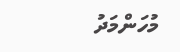މުހަންމަދު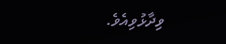ވިދާޅުވިއެވެ.